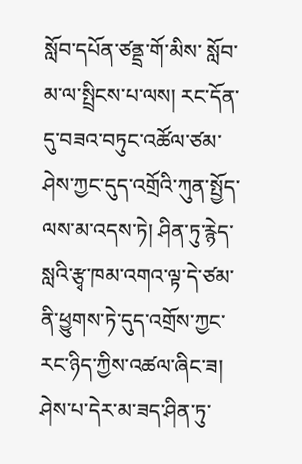སློབ་དཔོན་ཙནྡྲ་གོ་མིས་ སློབ་མ་ལ་སྤྲིངས་པ་ལས། རང་དོན་དུ་བཟའ་བཏུང་འཚོལ་ཙམ་ཤེས་ཀྱང་དུད་འགྲོའི་ཀུན་སྤྱོད་ལས་མ་འདས་ཏེ། ཤིན་ཏུ་རྙེད་སླའི་རྩྭ་ཁམ་འགའ་ལྟ་དེ་ཙམ་ནི་ཕྱུགས་ཏེ་དུད་འགྲོས་ཀྱང་རང་ཉིད་ཀྱིས་འཚལ་ཞིང་ཟ། ཤེས་པ་དེར་མ་ཟད་ཤིན་ཏུ་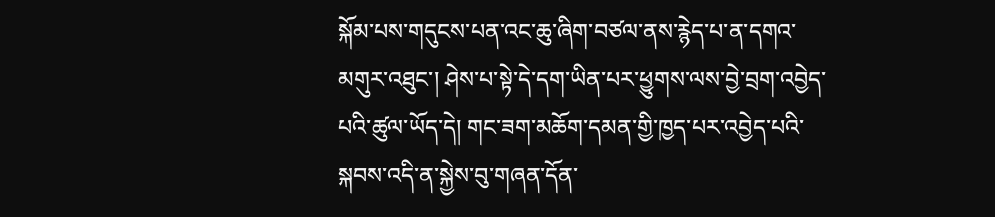སྐོམ་པས་གདུངས་པན་འང་ཆུ་ཞིག་བཙལ་ནས་རྙེད་པ་ན་དགའ་མགུར་འཐུང་། ཤེས་པ་སྟེ་དེ་དག་ཡིན་པར་ཕྱུགས་ལས་བྱེ་བྲག་འབྱེད་པའི་ཚུལ་ཡོད་དེ། གང་ཟག་མཆོག་དམན་གྱི་ཁྱད་པར་འབྱེད་པའི་སྐབས་འདི་ན་སྐྱེས་བུ་གཞན་དོན་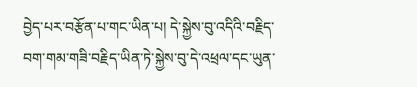བྱེད་པར་བརྩོན་པ་གང་ཡིན་པ། དེ་སྐྱེས་བུ་འདིའི་བརྗིད་བག་གམ་གཟི་བརྗིད་ཡིན་ཏེ་སྐྱེས་བུ་དེ་འཕྲལ་དང་ཡུན་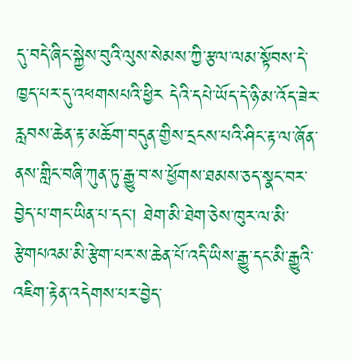དུ་བདེ་ཞིང་སྐྱེས་བུའི་ལུས་སེམས་ཀྱི་རྩལ་ལམ་སྟོབས་དེ་ཁྱད་པར་དུ་འཕགསཔའི་ཕྱིར དེའི་དཔེ་ཡོད་དེ་ཉི་མ་འོད་ཟེར་རླབས་ཆེན་རྟ་མཆོག་བདུན་གྱིས་དྲངས་པའི་ཤིང་རྟ་ལ་ཞོན་ནས་གླིང་བཞི་ཀུན་ཏུ་རྒྱུ་བ་ས་ཕྱོགས་ཐམས་ཅད་སྣང་བར་བྱེད་པ་གང་ཡིན་པ་དང་། ཐེག་མི་ཐེག་ཅེས་ཁུར་ལ་མི་རྩེགཔའམ་མི་རྩེག་པར་ས་ཆེན་པོ་འདི་ཡིས་རྒྱུ་དང་མི་རྒྱུའི་འཇིག་རྟེན་འདེགས་པར་བྱེད་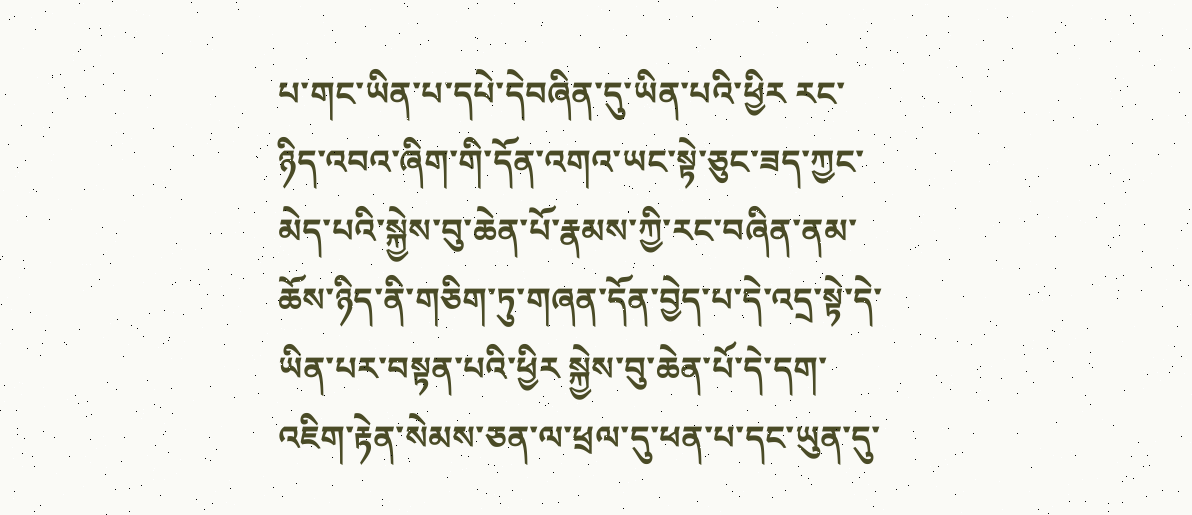པ་གང་ཡིན་པ་དཔེ་དེབཞིན་དུ་ཡིན་པའི་ཕྱིར རང་ཉིད་འབའ་ཞིག་གི་དོན་འགའ་ཡང་སྟེ་ཅུང་ཟད་ཀྱང་མེད་པའི་སྐྱེས་བུ་ཆེན་པོ་རྣམས་ཀྱི་རང་བཞིན་ནམ་ཆོས་ཉིད་ནི་གཅིག་ཏུ་གཞན་དོན་བྱེད་པ་དེ་འདྲ་སྟེ་དེ་ཡིན་པར་བསྟན་པའི་ཕྱིར སྐྱེས་བུ་ཆེན་པོ་དེ་དག་འཇིག་རྟེན་སེམས་ཅན་ལ་ཕྲལ་དུ་ཕན་པ་དང་ཡུན་དུ་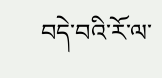བདེ་བའི་རོ་ལ་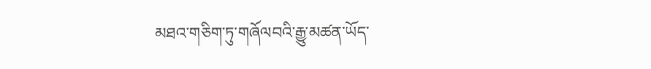མཐའ་གཅིག་ཏུ་གཞོལབའི་རྒྱུ་མཚན་ཡོད་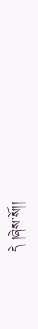དེ །ཞེས་སོ།།